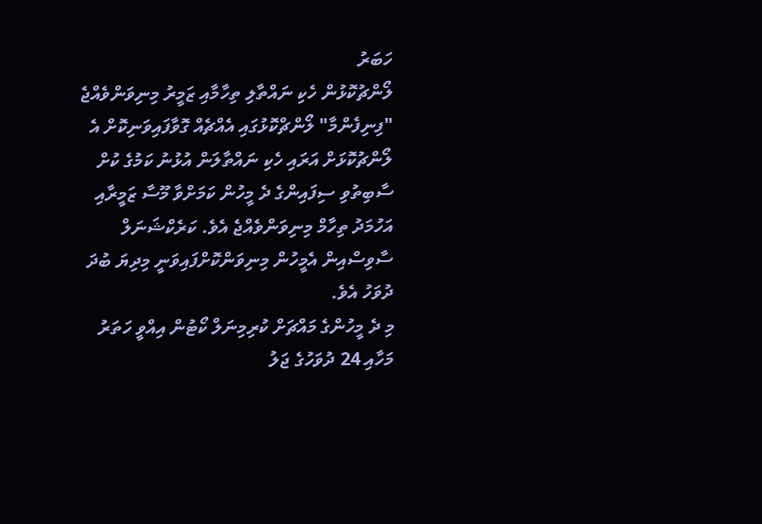ހަބަރު
ލޯންޗުކޮޅުން ހެކި ނައްތާލި ތިހާމާއި ޒަމީރު މިނިވަންވެއްޖެ
"ފިނިފެންމާ" ލޯންޗްކޮޅުގައި އެއްޗެއް ގޮވާފައިވަނިކޮށް އެ ލޯންޗުކޮޅަށް އަރައި ހެކި ނައްތާލަން އުޅުނު ކަމުގެ ކުށް ސާބިތުވި ސިފައިންގެ ދެ މީހުން ކަމަށްވާ މޫސާ ޒަމީރާއި އަހުމަދު ތިހާމް މިނިވަންވެއްޖެ އެވެ. ކަރެކްޝަނަލް ސާވިސްއިން އެމީހުން މިނިވަންކޮށްފައިވަނީ މިދިޔަ ބުދަ ދުވަހު އެވެ.
މި ދެ މީހުންގެ މައްޗަށް ކުރިމިނަލް ކޯޓުން އިއްވީ ހަތަރު މަހާއި 24 ދުވަހުގެ ޖަލު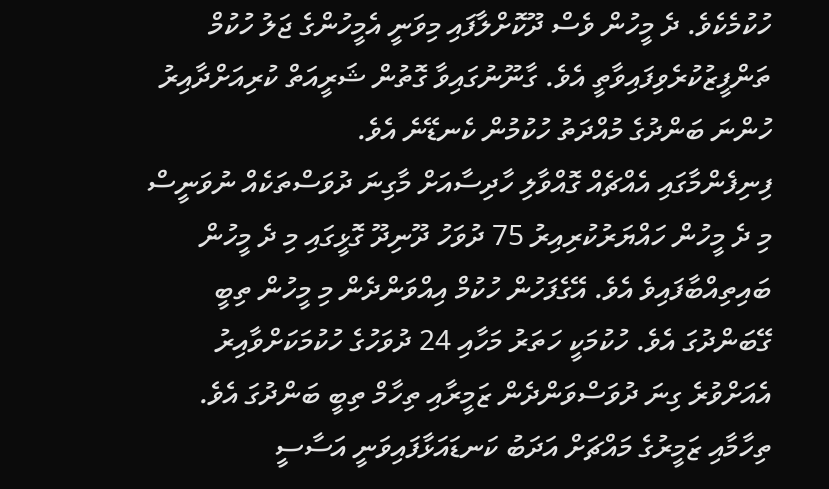ހުކުމެކެވެ. ދެ މީހުން ވެސް ދޫކޮށްލާފައި މިވަނީ އެމީހުންގެ ޖަލު ހުކުމް ތަންފީޒުކުރެވިފައިވާތީ އެވެ. ގާނޫނުގައިވާ ގޮތުން ޝަރީއަތް ކުރިއަށްދާއިރު ހުންނަ ބަންދުގެ މުއްދަތު ހުކުމުން ކެނޑޭނެ އެވެ.
ފިނިފެންމާގައި އެއްޗެއް ގޮއްވާލި ހާދިސާއަށް މާގިނަ ދުވަސްތަކެއް ނުވަނީސް މި ދެ މީހުން ހައްޔަރުކުރިއިރު 75 ދުވަހު ދޫނިދޫ ގޮޅީގައި މި ދެ މީހުން ބައިތިއްބާފައިވެ އެވެ. އޭގެފަހުން ހުކުމް އިއްވަންދެން މި މީހުން ތިބީ ގޭބަންދުގަ އެވެ. ހުކުމަކީ ހަތަރު މަހާއި 24 ދުވަހުގެ ހުކުމަކަށްވާއިރު އެއަށްވުރެ ގިނަ ދުވަސްވަންދެން ޒަމީރާއި ތިހާމް ތިބީ ބަންދުގަ އެވެ.
ތިހާމާއި ޒަމީރުގެ މައްޗަށް އަދަބު ކަނޑައަޅާފައިވަނީ އަސާސީ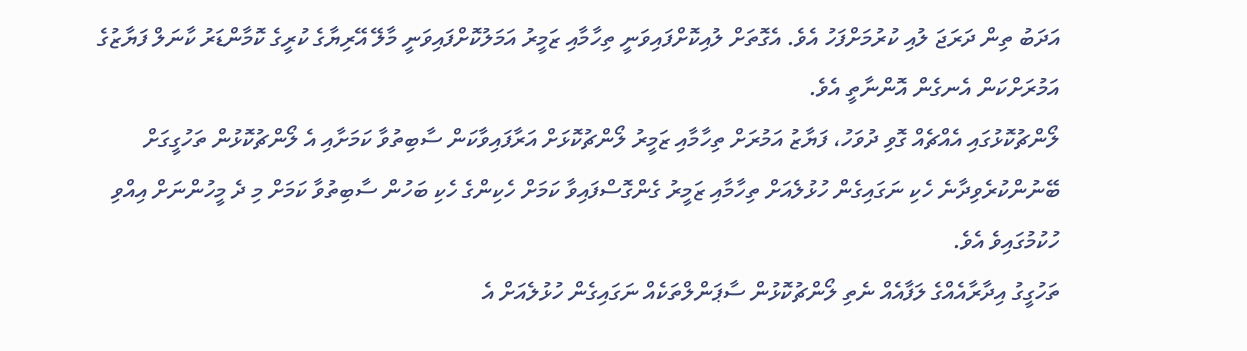އަދަބު ތިން ދަރަޖަ ލުއި ކުރުމަށްފަހު އެވެ. އެގޮތަށް ލުއިކޮށްފައިވަނީ ތިހާމާއި ޒަމީރު އަމަލުކޮށްފައިވަނީ މާލޭ އޭރިޔާގެ ކުރީގެ ކޮމާންޑަރު ކާނަލް ފަޔާޒުގެ އަމުރަށްކަން އެނގެން އޮންނާތީ އެވެ.
ލޯންޗުކޮޅުގައި އެއްޗެއް ގޮވި ދުވަހު، ފަޔާޒު އަމުރަށް ތިހާމާއި ޒަމީރު ލޯންޗުކޮޅަށް އަރާފައިވާކަން ސާބިތުވާ ކަމަށާއި އެ ލޯންޗުކޮޅުން ތަހުގީގަށް ބޭނުންކުރެވިދާނެ ހެކި ނަގައިގެން ހުޅުލެއަށް ތިހާމާއި ޒަމީރު ގެންގޮސްފައިވާ ކަމަށް ހެކިންގެ ހެކި ބަހުން ސާބިތުވާ ކަމަށް މި ދެ މީހުންނަށް އިއްވި ހުކުމުގައިވެ އެވެ.
ތަހުގީގު އިދާރާއެއްގެ ލަފާއެއް ނެތި ލޯންޗުކޮޅުން ސާޕަންލްތަކެއް ނަގައިގެން ހުޅުލެއަށް އެ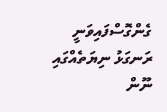ގެންގޮސްފައިވަނީ ރަނގަޅު ނިޔަތެއްގައި ނޫން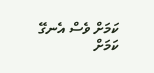ކަމަށް ވެސް އެނގޭ ކަމަށް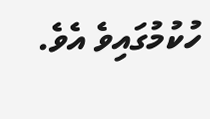ހުކުމުގައިވެ އެވެ.